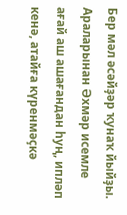Бер мәл әсәйҙәр ҡунаҡ йыйҙы. Араларынан Әхмәр исемле ағай аш ашағандан һуң, ипләп кенә, атайға күренмәҫкә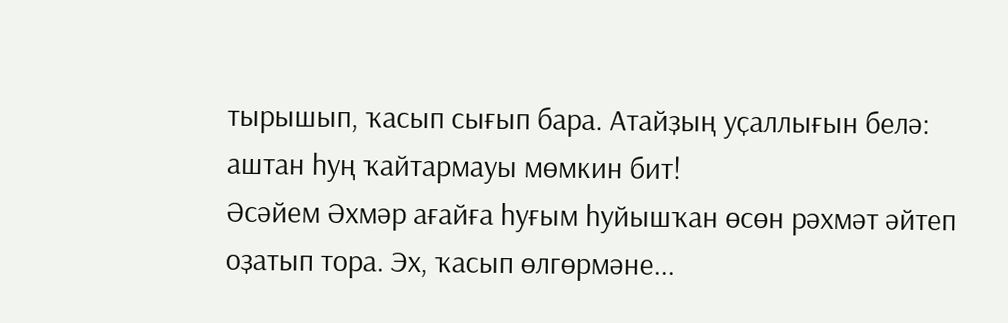тырышып, ҡасып сығып бара. Атайҙың уҫаллығын белә: аштан һуң ҡайтармауы мөмкин бит!
Әсәйем Әхмәр ағайға һуғым һуйышҡан өсөн рәхмәт әйтеп оҙатып тора. Эх, ҡасып өлгөрмәне...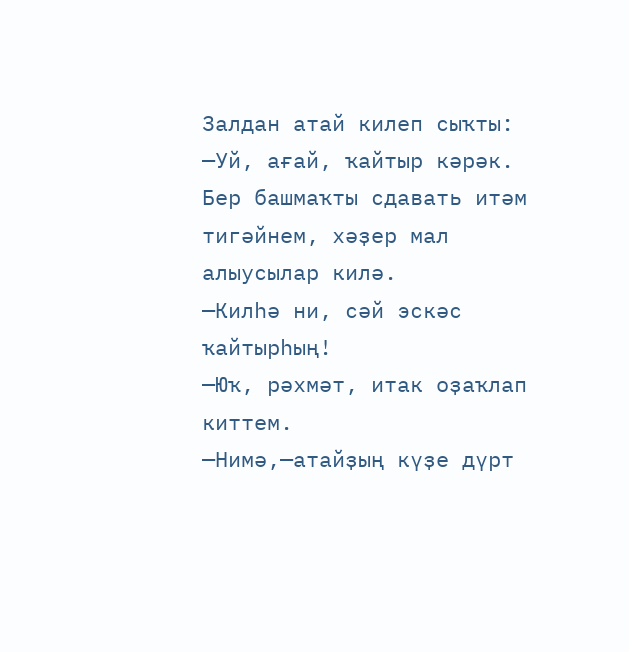Залдан атай килеп сыҡты:
—Уй, ағай, ҡайтыр кәрәк. Бер башмаҡты сдавать итәм тигәйнем, хәҙер мал алыусылар килә.
—Килһә ни, сәй эскәс ҡайтырһың!
—Юҡ, рәхмәт, итак оҙаҡлап киттем.
—Нимә,—атайҙың күҙе дүрт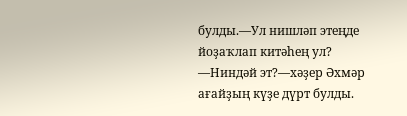булды.—Ул нишләп этеңде йоҙаҡлап китәһең ул?
—Ниндәй эт?—хәҙер Әхмәр ағайҙың күҙе дүрт булды.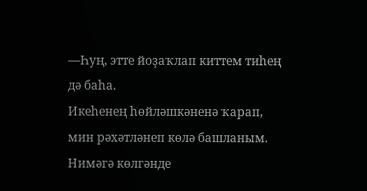—Һуң, этте йоҙаҡлап киттем тиһең дә баһа.
Икеһенең һөйләшкәненә ҡарап, мин рәхәтләнеп көлә башланым. Нимәгә көлгәнде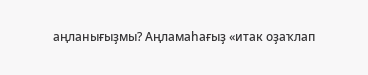аңланығыҙмы? Аңламаһағыҙ «итак оҙаҡлап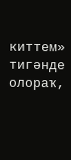киттем» тигәнде олораҡ,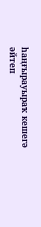һаңғырауыраҡ кешегә әйтеп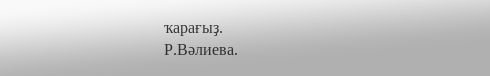ҡарағыҙ.
Р.Вәлиева.